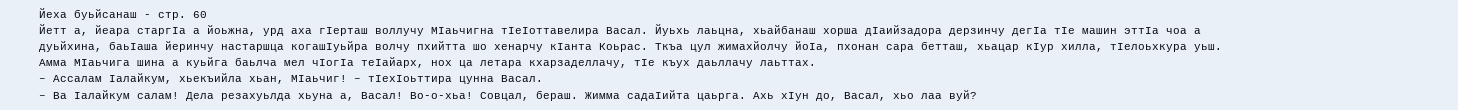Йеха буьйсанаш - стр. 60
Йетт а, йеара старгIа а йоьжна, урд аха гIерташ воллучу МIаьчигна тIеIоттавелира Васал. Йуьхь лаьцна, хьайбанаш хорша дIаийзадора дерзинчу дегIа тIе машин эттIа чоа а дуьйхина, баьIаша йеринчу настаршца когашIуьйра волчу пхийтта шо хенарчу кIанта Коьрас. Ткъа цул жимахйолчу йоIа, пхонан сара бетташ, хьацар кIур хилла, тIелоьхкура уьш. Амма МIаьчига шина а куьйга баьлча мел чIогIа теIайарх, нох ца летара кхарзаделлачу, тIе къух даьллачу лаьттах.
– Ассалам Iалайкум, хьекъийла хьан, МIаьчиг! – тIехIоьттира цунна Васал.
– Ва Iалайкум салам! Дела резахуьлда хьуна а, Васал! Во-о-хьа! Совцал, бераш. Жимма садаIийта цаьрга. Ахь хIун до, Васал, хьо лаа вуй?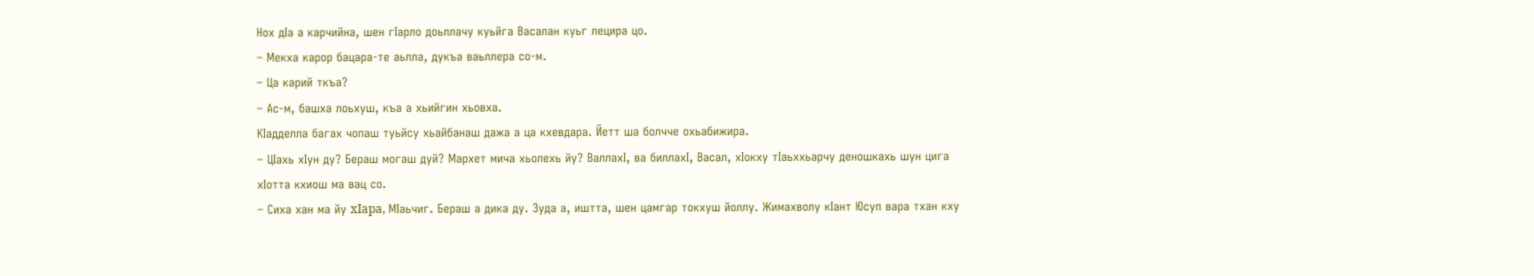Нох дIа а карчийна, шен гIарло доьллачу куьйга Васалан куьг лецира цо.
– Мекха карор бацара-те аьлла, дукъа ваьллера со-м.
– Ца карий ткъа?
– Ас-м, башха лоьхуш, къа а хьийгин хьовха.
КIадделла багах чопаш туьйсу хьайбанаш дажа а ца кхевдара. Йетт ша болчче охьабижира.
– ЦIахь хIун ду? Бераш могаш дуй? Мархет мича хьолехь йу? ВаллахI, ва биллахI, Васал, хIокху тIаьххьарчу деношкахь шун цига хIотта кхиош ма вац со.
– Сиха хан ма йу xIapa, МIаьчиг. Бераш а дика ду. Зуда а, иштта, шен цамгар токхуш йоллу. Жимахволу кIант Юсуп вара тхан кху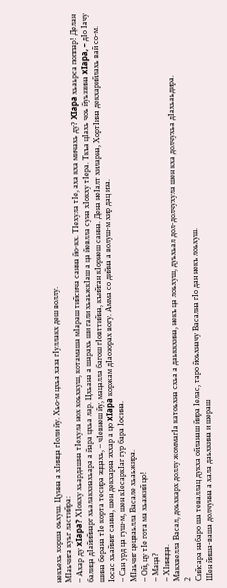некъехь хорша оьхуш. Цунна а хIинца гIоли йу. Хьо-м цхьа хаза гIуллакх деш воллу.
МIаьчига куьг ластийра:
– Ахар ду xIapa? ХIокху хьардашна тIехула нох хоьхкуш, котамаша мIараш тийсича санна йо-кх. ТIехула тIе, аха кха мичахь ду? XIapa хьаьрса поппар! Делан балица дIайийнарг хьалакхиахьара а йара цхьа лар. Цхьана а шарахь ши гали хьаьжкIаш а ца йевлла суна хIокху тIера. Ткъа цIахь чоь йуьззина xIapa, – дIо Iачу шина берана тIе корта тесира эццахь, – чIевнеш йу, мацалла багош гIовттийна, къийган кIорнеш санна. Дена неIалт хиларна, ХортIина декхарийлахь вай со-м. Iосас хьайниг санна, шен декхарна эххар а цо xIapa коржам дIаозорах вогу. Амма со дийна а волуш-м хир дац иза.
– Сан урд ца гуш-м, шен кIесаркIаг гур бара Iосина.
МIаьчиг цецваьлла Васале хьаьжира.
– Ой, цу тIе гота ма хьажий цо!
– Маца?
– ХIинцца.
Макхвелла Васал, доьхкарх доллу жоммагIа катоьхна схьа а даьккхина, некъ ца лоьхуш, дуьхьал дол-долчухула шен кха долчухьа дIахьаьдира.
2
Сийсара набаро ша теваллац дукха ойланаш йира Iелас, таро йоьхначу Васална гIo дан некъ лоьхуш.
Шен йиша-ваша долчунна а хала даьхкина и шераш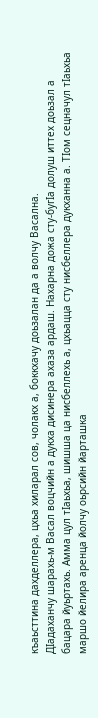къаьсттина дахделлера, цхьа хиларал сов, чолакх а, боккхачу доьзалан да а волчу Васална.
ДIадаханчу шарахь-м Васал воцчийн а дукха дисинера ахаза ардаш. Нахарна дожа сту-бугIа долуш иттех доьзал а бацара йуьртахь. Амма цул тIаьхьа, шишша ца нисбеллехь а, цхьацца сту нисбеллера дукханна а. ТIом сецначул тIаьхьа маршо йелира аренца йолчу оьрсийн йарташка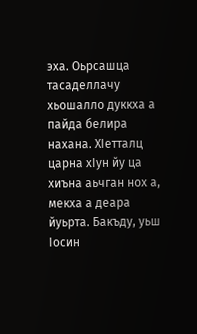эха. Оьрсашца тасаделлачу хьошалло дуккха а пайда белира нахана. ХIетталц царна хIун йу ца хиъна аьчган нох а, мекха а деара йуьрта. Бакъду, уьш Iосин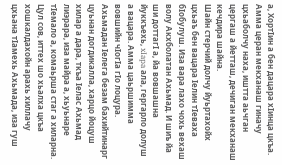а, ХортIин а бен дацара хIинца цкъа. Амма церан мекханаш гиначу цхьаболчу наха, иштта аьчган цергаш а йетташ, дечиган мекханаш кечдира шайна.
Шайн стерчий долчу йуьртахойх цхьаъ бен вацара Iелин тIеваха бIобулуш. Иза вара лахо чохь вехаш волу Акхболатан Ахьмад. И шиъ йа ши доттагI а, йа вовшашна йуккъехь, xIapa ала, гергарло долуш а вацара. Амма цаьршимма вовшийн чIогIа гIо лоцура. Ахьмадан Iелега безам бахийтинарг цуьнан догдикалла, харцо йоцуш хилар а дара, ткъа Iелас Ахьмад лиэрара, иза майра а, хьуьнаре тIемало а, комаьрша стаг а хиларна. Цул сов, иттех шо хьалха цкъа хошкалдахойн арахь хиллачу цхьана тIамехь Ахьмада, иза гуш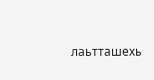лаьтташехь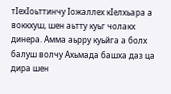тIехIоьттинчу Iожаллех кIелхьара а воккхуш, шен аьтту куьг чолакх динера. Амма аьрру куьйга а болх балуш волчу Ахьмада башха даз ца дира шен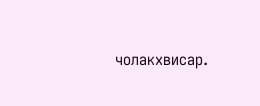чолакхвисар.